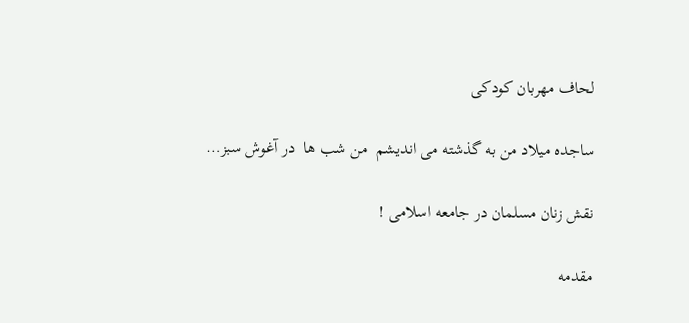لحاف مهربان کودکی

ساجده میلاد من به گذشته می اندیشم  من شب ها  در آغوش سبز…

نقش زنان مسلمان در جامعه اسلامی !

مقدمه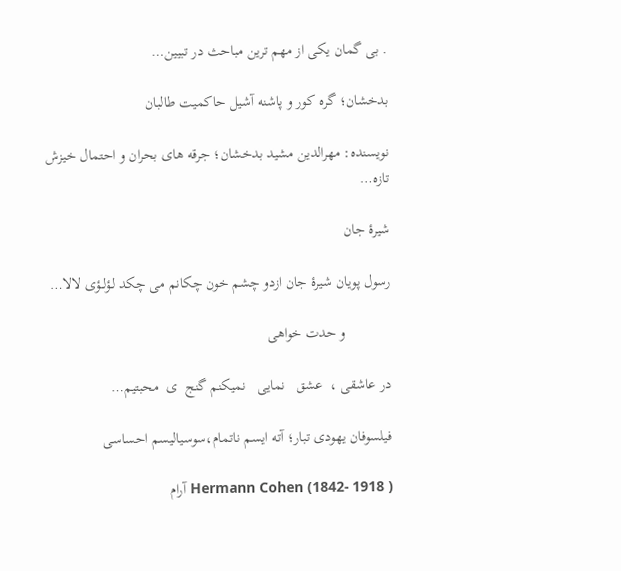. بی گمان یکی از مهم ترین مباحث در تبیین…

بدخشان؛ گره کور و پاشنه آشیل حاکمیت طالبان

نویسنده: مهرالدین مشید بدخشان؛ جرقه های بحران و احتمال خیزش تازه…

شیرۀ جان

رسول پویان شیرۀ جان ازدو چشم خون چکانم می چکد لـؤلــؤی لالا…

            و حدت خواهی

در عاشقی ،  عشق   نمایی   نمیکنم گنج  ی  محبتیم…

فیلسوفان یهودی تبار؛ آته ایسم ناتمام،سوسیالیسم احساسی

Hermann Cohen (1842- 1918 ) آرام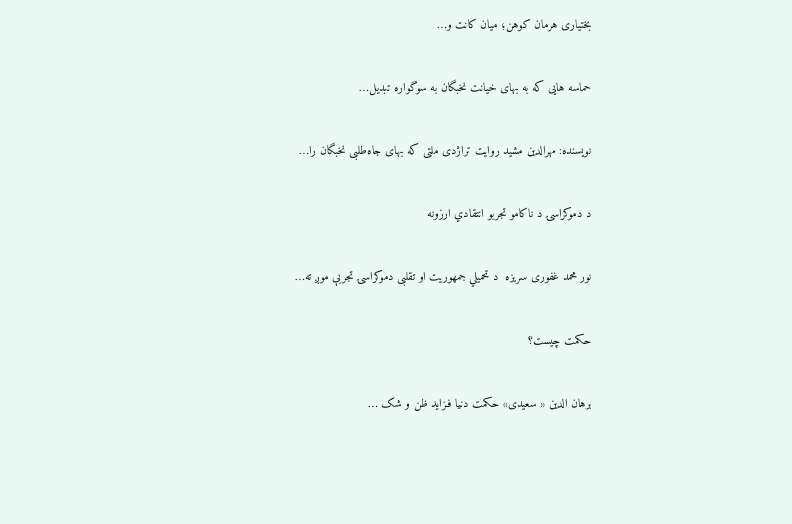بختیاری هرمان کوهن؛ میان کانت و…

حماسه هایی که به بهای خیانت نخبگان به سوگواره تبدیل…

نویسنده: مهرالدین مشید روایت تراژدی ملتی که بهای جاه‌طلبی نخبگان را…

د دموکراسۍ د ناکامو تجربو انتقادي ارزونه

نور محمد غفوری سریزه  د تحمیلي جمهوریت او تقلبی دموکراسۍ تجربې موږ ته…

حکمت چیست؟

برهان الدین « سعیدی» حکمت دنیا فـزاید ظن و شک …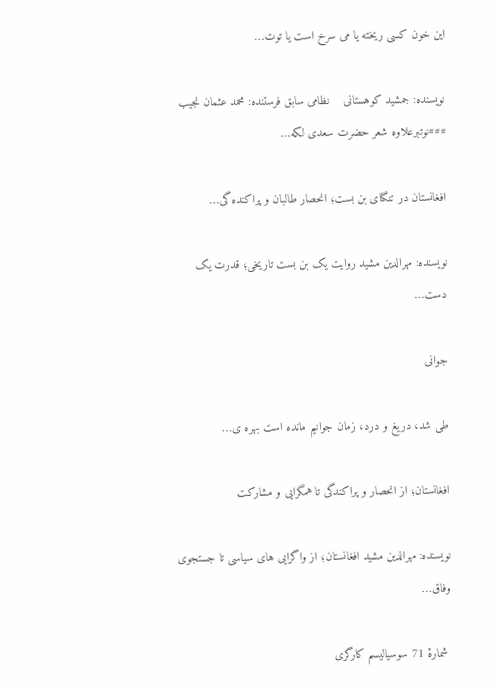این خون کسی ریخته یا می سرخ است یا توت…

نویسنده: جمشید کوهستانی    نظامی سابق فرستنده: محمد عثمان نجیب  ###نوتبرعلاوه شعر حضرت سعدی لکه…

افغانستان در تنگنای بن بست؛ انحصار طالبان و پراکنده گی…

نویسنده: مهرالدین مشید روایت یک بن بست تاریخی؛ قدرت یک دست…

جوانی

طی شد، دریغ و درد، زمان جوانیم مانده است بهره ی…

افغانستان؛ از انحصار و پراکندگی تا همگرایی و مشارکت

نویسنده: مهرالدین مشید افغانستان؛ از واگرایی های سیاسی تا جستجوی وفاق…

 شمارۀ 71 سوسیالیسم کارگری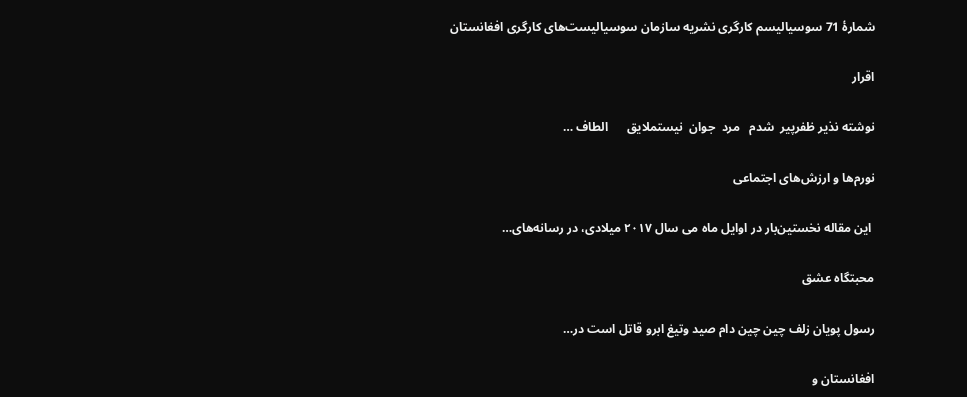شمارۀ 71 سوسیالیسم کارگری نشریه سازمان سوسیالیست‌های کارگری افغانستان

اقرار

نوشته نذير ظفرپير  شدم   مرد  جوان  نيستملايق      الطاف …

نورم‌ها و ارزش‌های اجتماعی

 این مقاله نخستین‌بار در اوایل ماه می سال ۲۰۱۷ میلادی، در رسانه‌های…

محبتگاه عشق

رسول پویان زلف چین چین دام صید وتیغ ابرو قاتل است در…

افغانستان و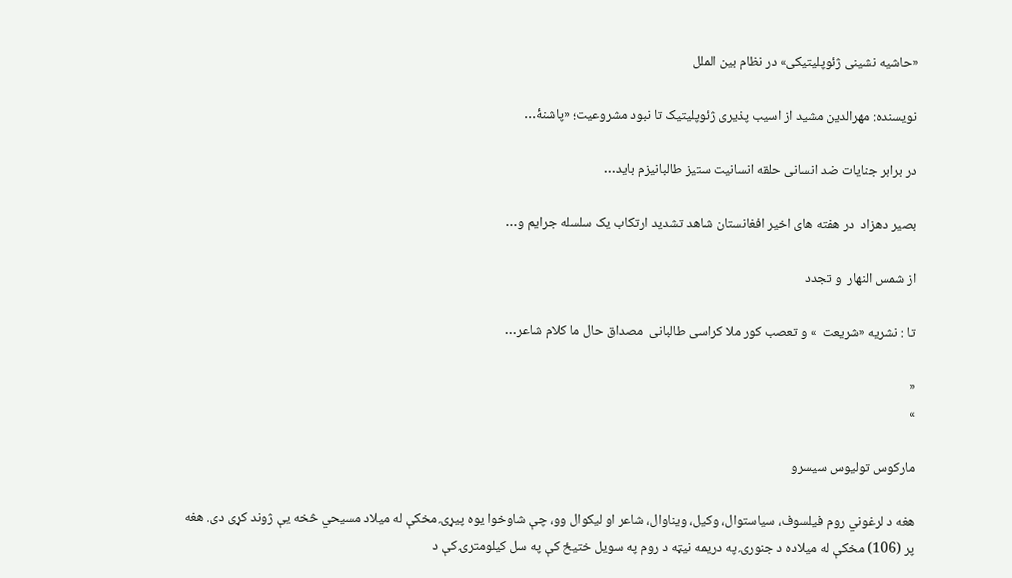«حاشیه نشینی ژئوپلیتیکی» در نظام بین الملل

نویسنده: مهرالدین مشید از اسیب پذیری ژئوپلیتیک تا نبود مشروعیت؛ «پاشنۀ…

در برابر جنایات ضد انسانی حلقه انسانیت ستیز طالبانیزم باید…

بصیر دهزاد  در هفته های اخیر افغانستان شاهد تشدید ارتکاب یک سلسله جرایم و…

از شمس النهار  و تجدد

تا : نشريه «شريعت  » و تعصب کور ملا کراسی طالبانی  مصداق حال ما کلام شاعر…

«
»

مارکوس تولیوس سیسرو

هغه د لرغوني روم فیلسوف، سیاستوال، وکیل، ویناوال، شاعر او لیکوال وو، چې شاوخوا یوه پیړۍ مخکې له میلاد مسیحي څخه یې ژوند کړی دی. هغه پر (106) مخکې له میلاده د جنورۍ په دریمه نیټه د روم په سویل ختیځ کې په سل کیلومترۍ کې د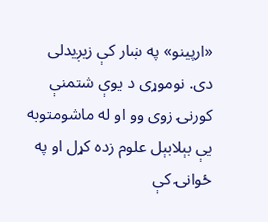«ارپینو» په ښار کې زیږیدلی دی. نوموړی د یوې شتمنې کورنۍ زوی وو او له ماشومتوبه یې بېلابېل علوم زده کړل او په ځوانۍ کې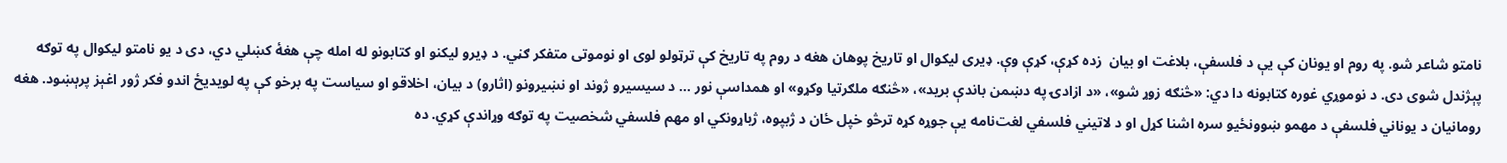نامتو شاعر شو. په روم او یونان کې یې د فلسفې، بلاغت او بیان  زده کړې، کړې وې. ډیری لیکوال او تاریخ پوهان هغه د روم په تاریخ کې ترټولو لوی او نوموتی متفکر ګڼي. د ډیرو لیکنو او کتابونو له امله چې هغهٔ کښلي دي، دی د یو نامتو لیکوال په توګه پېژندل شوی دی. د نوموړي غوره کتابونه دا دي: «څنګه زوړ شو»، «د ازادۍ په دښمن باندې برید»، «څنګه ملګرتیا وکړو» او همداسې نور … د سیسیرو ژوند او نښیرونو (اثارو) د بیان، اخلاقو او سیاست په برخو کې په لویدیځ اندو فکر ژور اغېز پرېښود. هغه رومانیان د یوناني فلسفې د مهمو ښوونځیو سره اشنا کړل او د لاتیني فلسفي لغت‌نامه یې جوړه کړه ترڅو خپل ځان د ژبپوه، ژباړونکي او مهم فلسفي شخصیت په توګه وړاندې کړي. ده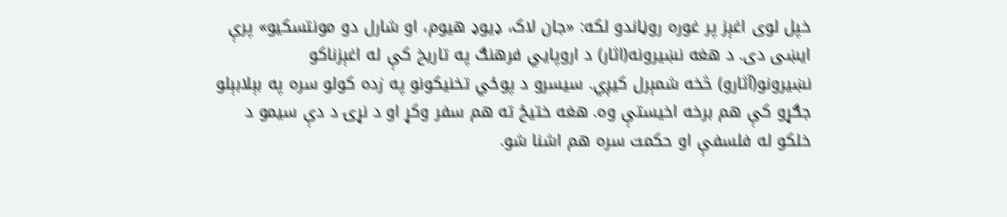خپل لوی اغېز پر غوره روڼاندو لکه: «جان لاک، ډیوډ هیوم، او شارل دو مونتسکیو» پرې ایښی دی. د هغه نښیرونه(اثار) د اروپایي فرهنګ په تاریخ کې له اغېزناکو نښیرونو(آثارو) څخه شمېرل کیږي. سیسرو د پوځي تخنیکونو په زده کولو سره په بېلابېلو جګړو کې هم برخه اخیستې وه. هغه ختیځ ته هم سفر وکړ او د نړۍ د دې سیمو د خلکو له فلسفې او حکمت سره هم اشنا شو.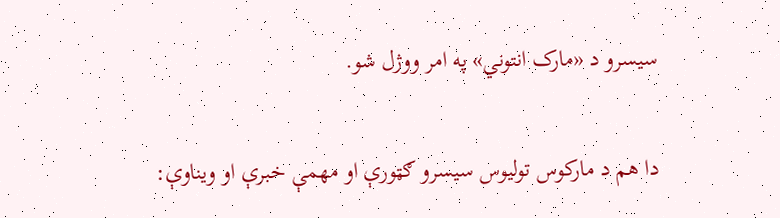سیسرو د «مارک انتوني» په امر ووژل شو.

دا هم د مارکوس تولیوس سیسرو ګټورې او مهمې خبرې او ویناوې: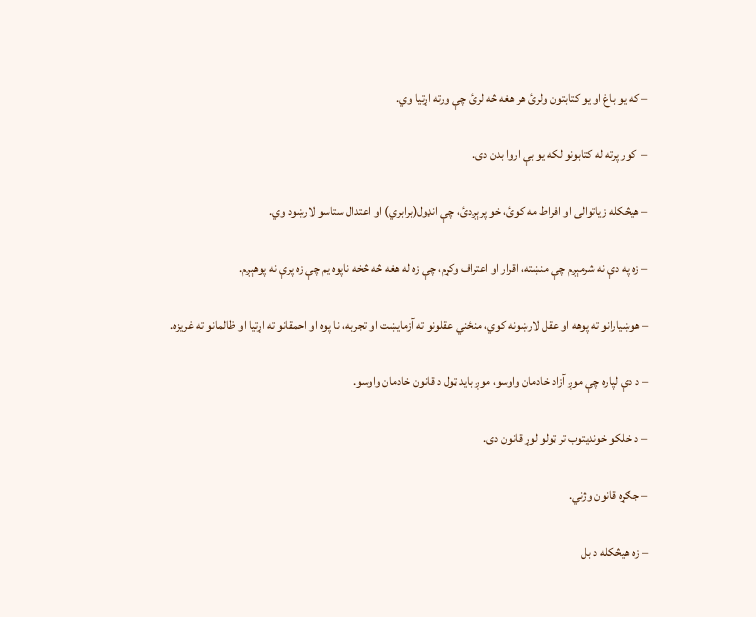– که یو باغ او یو کتابتون ولرئ هر هغه څه لرئ چې ورته اړتیا وي.

–  کور پرته له کتابونو لکه یو بې اروا بدن دی.

– هیڅکله زیاتوالی او افراط مه کوئ، خو پرېږدئ، چې انډول(برابري) او اعتدال ستاسو لارښود وي.

– زه په دې نه شرمېږم چې منښته، اقرار او اعتراف وکړم، چې زه له هغه څه څخه ناپوه یم چې زه پرې نه پوهېږم.

– هوښیارانو ته پوهه او عقل لارښونه کوي، منځني عقلونو ته آزمایښت او تجربه، نا پوه او احمقانو ته اړتیا او ظالمانو ته غریزه.

– د دې لپاره چې موږ آزاد خادمان واوسو، موږ باید ټول د قانون خادمان واوسو.

– د خلکو خوندیتوب تر ټولو لوړ قانون دی.

– جګړه قانون وژني.

– زه هیڅکله د بل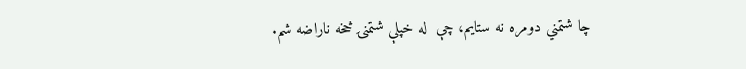چا شتمني دومره نه ستایم، چې  له خپلې شتمنۍ څخه ناراضه شم.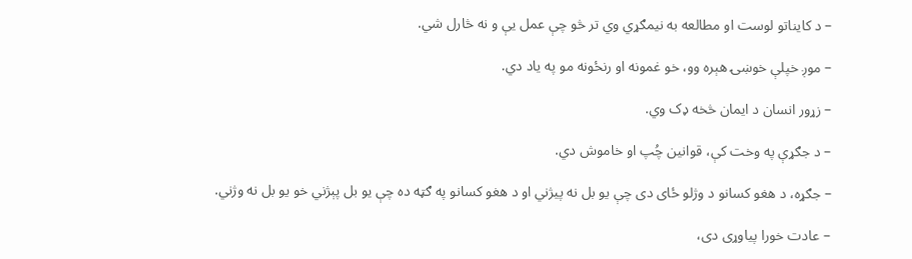– د کایناتو لوست او مطالعه به نیمګړي وي تر څو چې عمل یې و نه څارل شي.

– موږ خپلې خوښۍ هېره وو، خو غمونه او رنځونه مو په یاد دي.

– زړور انسان د ایمان څخه ډک وي.

– د جګړې په وخت کې، قوانین چُپ او خاموش دي.

– جګړه، د هغو کسانو د وژلو ځای دی چې یو بل نه پیژني او د هغو کسانو په ګټه ده چې یو بل پېژني خو یو بل نه وژني.

– عادت خورا پیاوړی دی،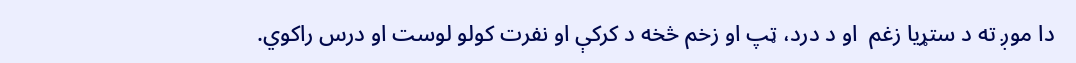دا موږ ته د ستړیا زغم  او د درد، ټپ او زخم څخه د کرکې او نفرت کولو لوست او درس راکوي.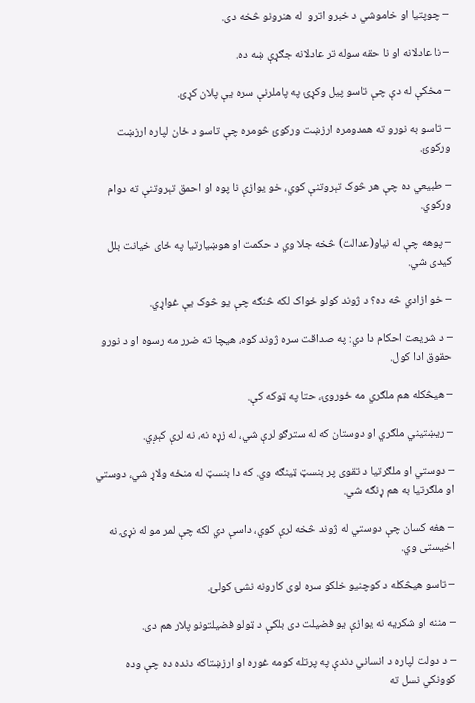– چوپتیا او خاموشي د خبرو اترو  له هنرونو څخه دی.

– نا عادلانه او نا حقه سوله تر عادلانه جګړې ښه ده.

– مخکې له دې چې تاسو پیل وکړئ په پاملرنې سره یې پلان کړئ.

– تاسو به نورو ته همدومره ارزښت ورکوئ څومره چې تاسو د ځان لپاره ارزښت ورکوئ.

– طبیعي ده چې هر څوک تېروتنې کوي، خو یوازې نا پوه او احمق تېروتنې ته دوام ورکوي.

– پوهه چې له نیاو(عدالت) څخه جلا وي د حکمت او هوښیارتیا په ځای خیانت بلل کیدی شي.

– خو ازادي څه ده؟ د ژوند کولو ځواک لکه څنګه چې یو څوک یې غواړي.

– د شریعت احکام دا دي: په صداقت سره ژوند کوه، هیچا ته ضرر مه رسوه او د نورو حقوق ادا کول.

– هیڅکله هم ملګري مه ځوروئ، حتا په ټوکه کې.

– ریښتیني ملګري او دوستان که له سترګو لرې شي، له زړه نه، نه لرې کېږي.

– دوستي او ملګرتیا د تقوی پر بنسټ ټینګه وي. که دا بنسټ له منځه ولاړ شي، دوستي او ملګرتیا به هم ړنګه شي.

– هغه کسان چې دوستي له ژوند څخه لرې کوي، داسې دي لکه چې لمر مو له نړۍ نه اخيستی وي.

– تاسو هیڅکله د کوچنیو خلکو سره لوی کارونه نشئ کولئ.

– مننه او شکریه نه یوازې یو فضیلت دی بلکې د ټولو فضیلتونو پلار هم دی.

– د دولت لپاره د انساني دندې په پرتله کومه غوره او ارزښتاکه دنده ده چې وده کوونکي نسل ته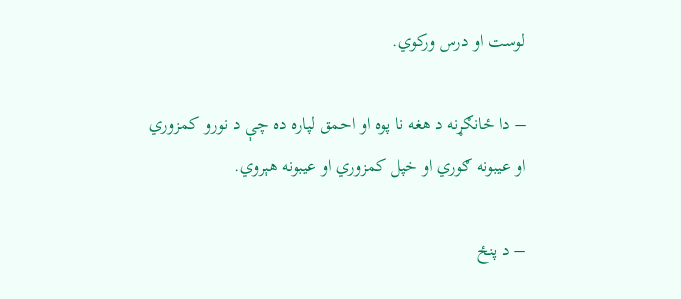لوست او درس ورکوي.

– دا ځانګړنه د هغه نا پوه او احمق لپاره ده چې د نورو کمزوري او عیبونه ګوري او خپل کمزوري او عیبونه هېروي.

– د پنځ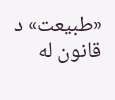«طبیعت» د قانون له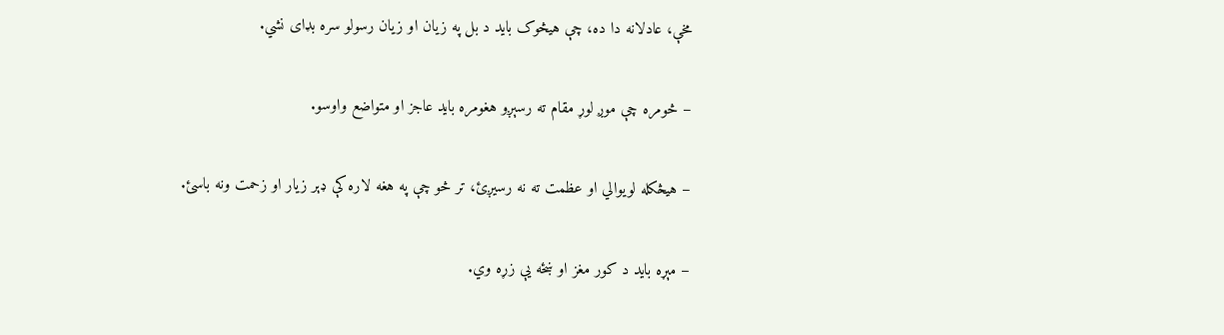مخې، عادلانه دا ده، چې هیڅوک باید د بل په زیان او زیان رسولو سره بډای نشي.

– څومره چې موږ لوړ مقام ته رسېږو هغومره باید عاجز او متواضع واوسو.

– هیڅکله لویوالي او عظمت ته نه رسیږئ، تر څو چې په هغه لاره کې ډېر زیار او زحمت ونه باسئ.

– مېړه باید د کور مغز او ښځه یې زړه وي.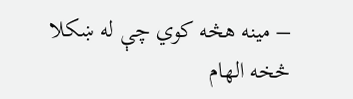– مینه هڅه کوي چې له ښکلا څخه الهام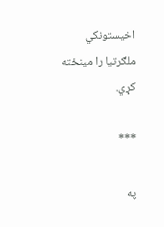اخیستونکي ملګرتیا را مینځته کړي.

***

په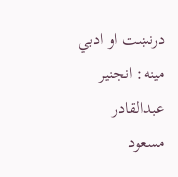درنښت او ادبي مینه: انجنیر عبدالقادر مسعود